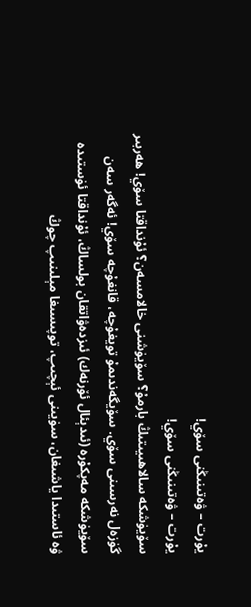يۇرت – ۋەتىنىڭنى سۆي!
يۇرت – ۋەتىنىڭنى سۆي!
سۆيۈشكە سالاھىيىتىڭ بارمۇ؟ سۆيۈشنى خالامسەن؟ ئۇنداقتا سۆي! ھەربىر گۈزەل نەرسىنى سۆي. سۆيگەندىمۇ تويغۇچە، قانغۇچە سۆي! ئەگەر سەن سۆيۈشكە مەپكۇرە (ئىدېئال ئۆرنەك) ئىزدەۋاتقان بولساڭ، ئۇنداقتا ئۈستىدە ۋە ئاستىدا ياشىغان، سۈيىنى ئېچىپ، توپىسىغا مېلىنىپ چوڭ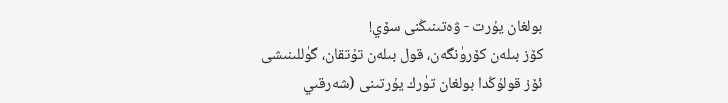بولغان يۇرت - ۋەتىنىڭنى سۆي!
كۆز بىلەن كۆرۈنگەن، قول بىلەن تۇتقان، گۈللىنىشى ئۆز قولۇڭدا بولغان تۈرك يۇرتىنى (شەرقىي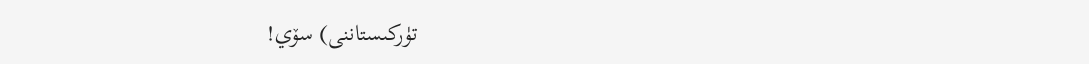تۈركىستاننى) سۆي!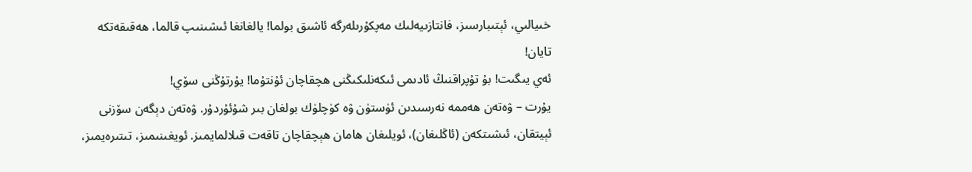خىيالىي، ئېتىبارسىز، فانتازىيەلىك مەپكۇرىلەرگە ئاشىق بولما! يالغانغا ئىشىنىپ قالما، ھەقىقەتكە تايان!
ئەي يىگىت! بۇ تۇپراقنىڭ ئادىمى ئىكەنلىكىڭنى ھچقاچان ئۇنتۇما! يۇرتۇڭنى سۆي!
يۇرت – ۋەتەن ھەممە نەرسىدىن ئۈستۈن ۋە كۈچلۈك بولغان بىر شۇئۇردۇر. ۋەتەن دېگەن سۆزنى ئېيتقان، ئىشىتكەن (ئاڭلىغان)، ئويلىغان ھامان ھېچقاچان تاقەت قىلالمايمىز. ئويغىنىمىز، تىتىرەيمىز،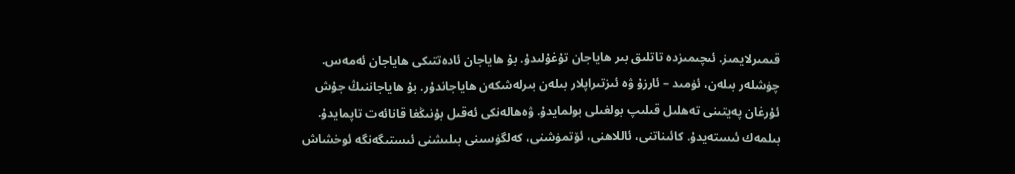قىمىرلايمىز. ئىچىمىزدە تاتلىق بىر ھاياجان تۇغۇلىدۇ. بۇ ھاياجان ئادەتتىكى ھاياجان ئەمەس. چۈشلەر بىلەن، ئۈمىد – ئارزۇ ۋە ئىزتىراپلار بىلەن بىرلەشكەن ھاياجاندۇر. بۇ ھاياجاننىڭ جۇش ئۇرغان پەيتىنى تەھلىل قىلىپ بولغىلى بولمايدۇ. ۋەھالەنكى ئەقىل بۇنىڭغا قانائەت تاپمايدۇ. بىلمەك ئىستەيدۇ. كائىناتنى، ئاللاھنى، ئۆتمۈشنى، كەلگۈسىنى بىلىشنى ئىستىگەنگە ئوخشاش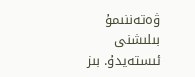ۋەتەننىمۇ بىلىشنى ئىستەيدۇ. بىز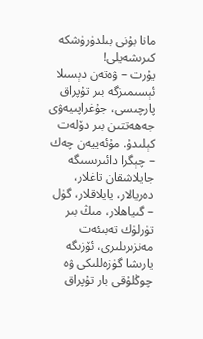مانا بۇنى بىلدۈرۈشكە كىرىشەيلى!
يۇرت – ۋەتەن دېسىلا ئېسىمىزگە بىر تۇپراق پارچىسى، جۇغراپىيەۋى جەھەتتىن بىر دۆلەت كېلىدۇ. مۇئەييەن چەك – چېگرا دائىرىسىگە جايلاشقان تاغلار، دەريالار، يايلاقلار، گۈل – گىياھلار، مىڭ بىر تۈرلۈك تەبىئەت مەنزىرىلىرى، ئۆزىگە يارىشا گۈزەللىكى ۋە چوڭلۇقى بار تۇپراق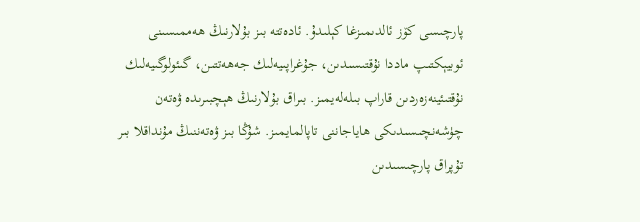پارچىسى كۆز ئالدىمىزغا كېلىدۇ. ئادەتتە بىز بۇلارنىڭ ھەممىسىنى ئوبيېكتىپ ماددا نۇقتىسىدىن، جۇغراپىيەلىك جەھەتتىن، گىئولوگىيەلىك نۇقتىئينەزەردىن قاراپ بىلەلەيمىز. بىراق بۇلارنىڭ ھېچبىرىدە ۋەتەن چۈشەنچىسىدىكى ھاياجاننى تاپالمايمىز. شۇڭا بىز ۋەتەننىڭ مۇنداقلا بىر تۇپراق پارچىسىدىن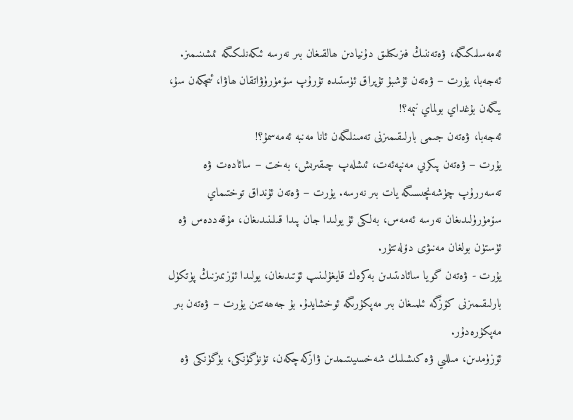ئەمەسلىكىگە، ۋەتەننىڭ فىزىكىلىق دۇنيادىن ھالقىغان بىر نەرسە ئىكەنلىكىگە ئىشىنىمىز.
ئەجەبا، يۇرت – ۋەتەن ئۇشبۇ تۇپراق ئۈستىدە تۇرۇپ سۆمۈرۈۋاتقان ھاۋا، ئىچكەن سۇ، يىگەن بۇغداي بولماي نېمە؟!
ئەجەبا، ۋەتەن جىمى بارلىقىمىزنى تەمىنلىگەن ئانا مەنبە ئەمەسمۇ؟!
يۇرت – ۋەتەن پىكرىي مەنپەئەت، ئىشلەپ چىقىرىش، بەخت – سائادەت ۋە تەسەررۇپ چۈشەنچىسىگە يات بىر نەرسە. يۇرت – ۋەتەن ئۇنداق توختىماي سۆمۈرۈلىدىغان نەرسە ئەمەس، بەلكى ئۇ يولىدا جان پىدا قىلىنىدىغان، مۇقەددەس ۋە ئۈستۈن بولغان مەنىۋى دۆلەتتۇر.
يۇرت - ۋەتەن گويا سائادىتىدىن بەكرەك قايغۇلىنىپ ئۆتىدىغان، يولىدا ئۆزىمىزنىڭ پۈتكۈل بارلىقىمىزنى كۆزگە ئىلمىغان بىر مەپكۇرىگە ئوخشايدۇ. بۇ جەھەتتىن يۇرت – ۋەتەن بىر مەپكۇرەدۇر.
ئۆزۈمدىن، مىللىي ۋە كىشىلىك شەخسىيىتىمدىن ۋازكەچكەن، تۈنۈگۈنكى، بۈگۈنكى ۋە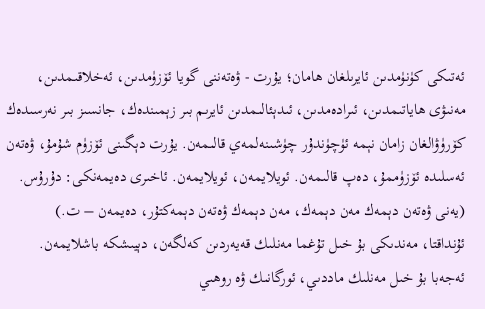ئەتىكى كۈنۈمدىن ئايرىلغان ھامان؛ يۇرت - ۋەتەننى گويا ئۆزۈمدىن، ئەخلاقىمدىن، مەنىۋى ھاياتىمدىن، ئىرادەمدىن، ئىدېئالىمدىن ئايرىم بىر زېمىندەك، جانسىز بىر نەرسىدەك كۆرۈۋالغان زامان نېمە ئۈچۈندۇر چۈشىنەلمەي قالىمەن. يۇرت دېگىنى ئۆزۈم شۇمۇ، ۋەتەن ئەسلىدە ئۆزۈممۇ، دەپ قالىمەن. ئويلايمەن، ئويلايمەن. ئاخىرى دەيمەنكى: دۇرۇس. (يەنى ۋەتەن دېمەك مەن دېمەك، مەن دېمەك ۋەتەن دېمەكتۇر، دەيمەن – ت.)
ئۇنداقتا، مەندىكى بۇ خىل تۇغما مەنلىك قەيەردىن كەلگەن، دېيىشكە باشلايمەن. ئەجەبا بۇ خىل مەنلىك ماددىي، ئورگانىك ۋە روھىي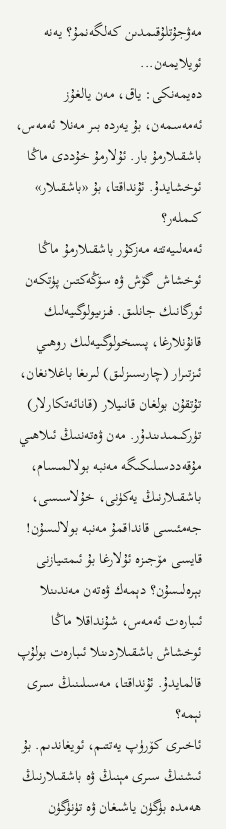مەۋجۇتلۇقىمدىن كەلگەنمۇ؟ يەنە ئويلايمەن...
دەيمەنكى: ياق، مەن يالغۇز ئەمەسمەن، بۇ يەردە بىر مەنلا ئەمەس، باشقىلارمۇ بار. ئۇلارمۇ خۇددى ماڭا ئوخشايدۇ. ئۇنداقتا، بۇ «باشقىلار» كىملەر؟
ئەمەلىيەتتە مەزكۇر باشقىلارمۇ ماڭا ئوخشاش گۆش ۋە سۆڭەكتىن پۈتكەن ئورگانىك جانلىق. فىزىيولوگىيەلىك قانۇنلارغا، پىسخولوگىيەلىك روھىي ئىزتىرار (چارىسىزلىق) لىرىغا باغلانغان، تۇتقۇن بولغان قانىيلار (قانائەتكارلار) تۈركىمىدىندۇر. مەن ۋەتەننىڭ ئىلاھىي مۇقەددسىلىكىگە مەنبە بولالمىسام، باشقىلارنىڭ يەكۈنى، خۇلاسىسى، جەمئىسى قانداقمۇ مەنبە بولالىسۇن! قايسى مۆجىزە ئۇلارغا بۇ ئىمتىيازنى بېرەلىسۇن؟ دېمەك ۋەتەن مەندىنلا ئىبارەت ئەمەس، شۇنداقلا ماڭا ئوخشاش باشقىلاردىنلا ئىبارەت بولۇپ قالمايدۇ. ئۇنداقتا، مەسىلىنىڭ سىرى نېمە؟
ئاخىرى كۆرۈپ يەتتىم، ئويغاندىم. بۇ ئىشنىڭ سىرى مېنىڭ ۋە باشقىلارنىڭ ھەمدە بۈگۈن ياشىغان ۋە تۈنۈگۈن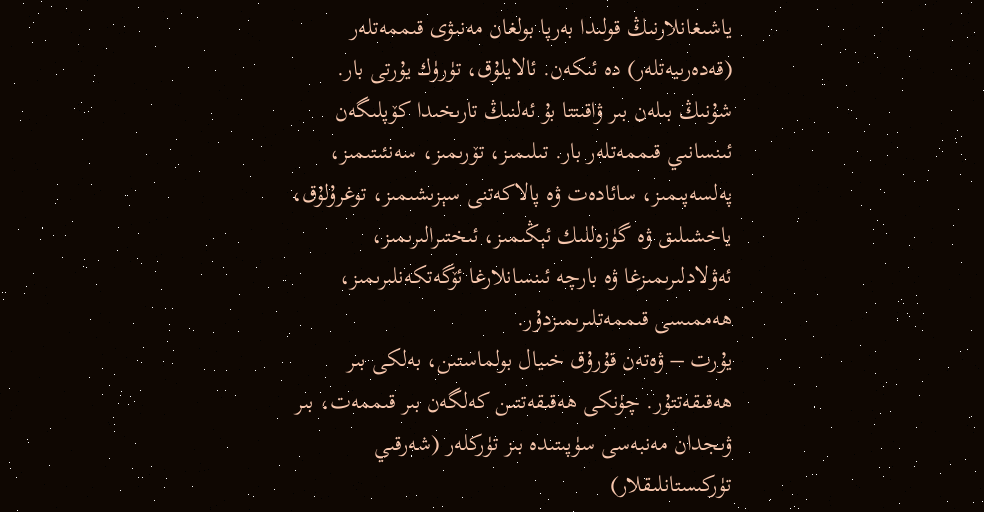ياشىغانلارنىڭ قولىدا بەرپا بولغان مەنىۋى قىممەتلەر (قەدەرىيەتلەر) دە ئىكەن. ئالايلۇق، تۈرۈك يۇرتى بار. شۇنىڭ بىلەن بىر ۋاقىتتا بۇ ئەلنىڭ تارىخىدا كۆپلىگەن ئىنسانىي قىممەتلەر بار. تىلىمىز، تۆرىمىز، سەنئىتىمىز، پەلسەپىمىز، سائادەت ۋە پالاكەتنى سېزىشىمىز، توغرۇلۇق، ياخشىلىق ۋە گۈزەللىك ئېڭىمىز، ئىختىرالىرىمىز، ئەۋلادلىرىمىزغا ۋە بارچە ئىنسانلارغا ئۆگەتكەنلىرىمىز، ھەممىسى قىممەتلىرىمىزدۇر.
يۇرت – ۋەتەن قۇرۇق خىيال بولماستىن، بەلكى بىر ھەقىقەتتۇر. چۈنكى ھەقىقەتتىن كەلگەن بىر قىممەت، بىر ۋىجدان مەنبەسى سۈپىتىدە بىز تۈركلەر (شەرقىي تۈركىستانلىقلار)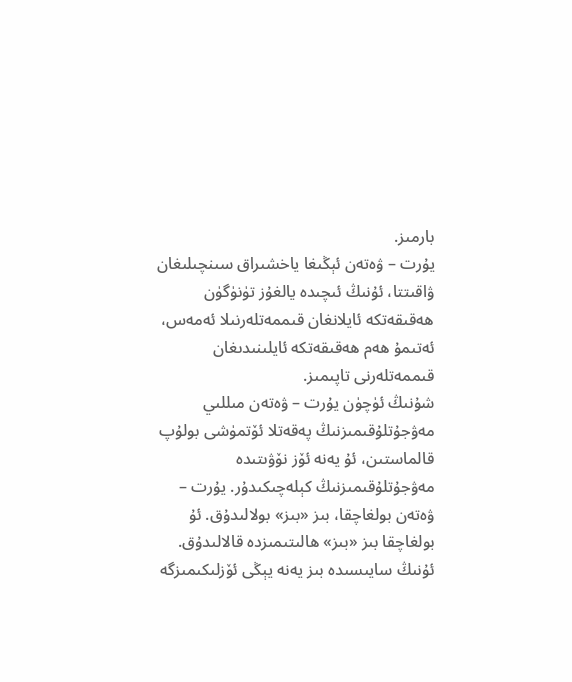بارمىز.
يۇرت – ۋەتەن ئېڭىغا ياخشىراق سىنچىلىغان ۋاقىتتا، ئۇنىڭ ئىچىدە يالغۇز تۈنۈگۈن ھەقىقەتكە ئايلانغان قىممەتلەرنىلا ئەمەس، ئەتىمۇ ھەم ھەقىقەتكە ئايلىنىدىغان قىممەتلەرنى تاپىمىز.
شۇنىڭ ئۈچۈن يۇرت – ۋەتەن مىللىي مەۋجۇتلۇقىمىزنىڭ پەقەتلا ئۆتمۈشى بولۇپ قالماستىن، ئۇ يەنە ئۆز نۆۋىتىدە مەۋجۇتلۇقىمىزنىڭ كېلەچىكىدۇر. يۇرت – ۋەتەن بولغاچقا، بىز «بىز» بولالىدۇق. ئۇ بولغاچقا بىز «بىز» ھالىتىمىزدە قالالىدۇق. ئۇنىڭ سايىسىدە بىز يەنە يېڭى ئۆزلىكىمىزگە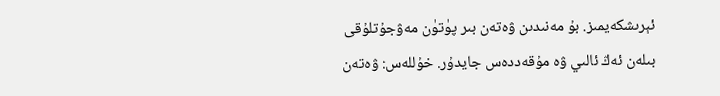ئېرىشكەيمىز. بۇ مەنىدىن ۋەتەن بىر پۈتۈن مەۋجۇتلۇقى بىلەن ئەڭ ئالىي ۋە مۇقەددەس جايدۇر. خۇللەس: ۋەتەن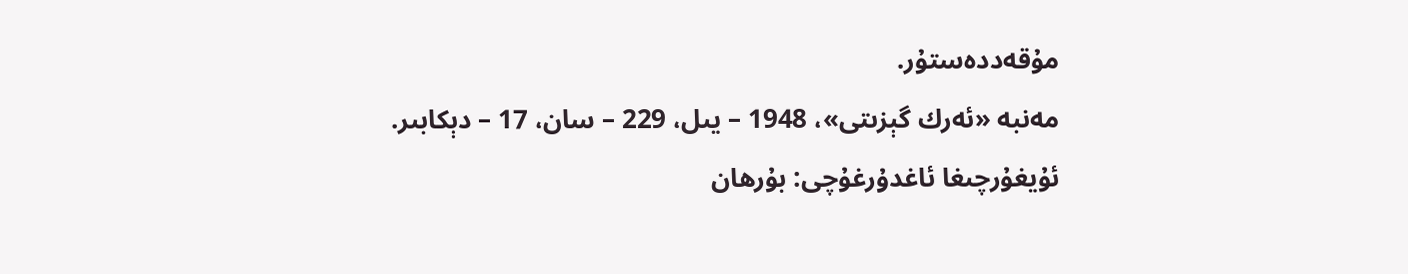مۇقەددەستۇر.
مەنبە «ئەرك گېزىتى»، 1948 – يىل، 229 – سان، 17 – دېكابىر.
ئۇيغۇرچىغا ئاغدۇرغۇچى: بۇرھان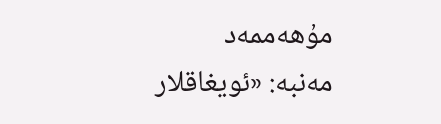مۇھەممەد
مەنبە: «ئويغاقلار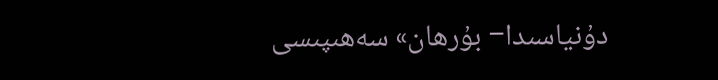دۇنياسىدا− بۇرھان» سەھىپىسى